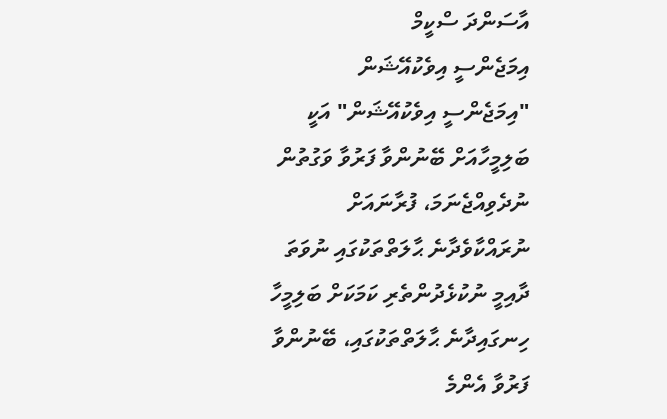އާސަންދަ ސްކީމް
އިމަޖެންސީ އިވެކުއޭޝަން
"އިމަޖެންސީ އިވެކުއޭޝަން" އަކީ ބަލިމީހާއަށް ބޭނުންވާ ފަރުވާ ވަގުތުން ނުދެވިއްޖެނަމަ، ފުރާނައަށް ނުރައްކާވެދާނެ ޙާލަތްތަކުގައި ނުވަތަ ދާއިމީ ނުކުޅެދުންތެރި ކަމަކަށް ބަލިމީހާ ހިނގައިދާނެ ޙާލަތްތަކުގައި، ބޭނުންވާ ފަރުވާ އެންމެ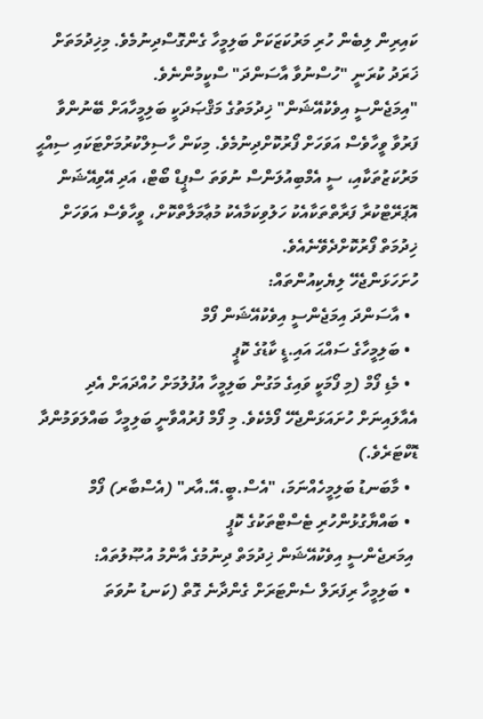ކައިރިން ލިބެން ހުރި މަރުކަޒަކަށް ބަލިމީހާ ގެންގޮސްދިނުމެވެ. މިޚިދުމަތަށް ޚަރަދު ކުރަނީ "ހުސްނުވާ އާސަންދަ" ސްކީމުންނެވެ.
"އިމަޖެންސީ އިވެކުއޭޝަން" ޚިދުމަތުގެ މަޤްޞަދަކީ ބަލިމީހާއަށް ބޭނުންވާ ފަރުވާ ވީހާވެސް އަވަހަށް ފޯރުކޮށްދިނުމެވެ. މިކަން ހާސިލްކުރުމަށްޓަކައި ސިއްޙީ މަރުކަޒުތަކާއި، ސީ އެމްބިއުލަންސް ނުވަތަ ސްޕީޑް ބޯޓް، އަދި އޭވިއޭޝަން އޮޕަރޭޓްކުރާ ފަރާތްތަކާއެކު ހަލުވިކަމާއެކު މުޢާމަލާތްކޮށް، ވީހާވެސް އަވަހަށް ޚިދުމަތް ފޯރުކޮށްދެވޭނެއެވެ.
ހުށަހަޅަންޖެހޭ ލިޔެކިއުންތައް:
  • އާސަންދަ އިމަޖެންސީ އިވެކުއޭޝަން ފޯމް
  • ބަލިމީހާގެ ސައްޙަ އައި.ޑީ ކާޑުގެ ކޮޕީ
  • މެޑި ފޯމް (މި ފޯމަކީ ވައިގެ މަގުން ބަލިމީހާ އުފުލުމަށް ހުއްދައަށް އެދި އެއާލައިނަށް ހުށައަޅަންޖެހޭ ފޯމެކެވެ. މި ފޯމް ފުރުއްވާނީ ބަލިމީހާ ބައްލަވަމުންދާ ޑޮކްޓަރެވެ.)
  • މާބަނޑު ބަލިމީހެއްނަމަ، "އެސް.ބީ.އޭ.އާރ" (އެސްބާރ) ފޯމް
  • ބައްޔާގުޅުންހުރި ޓެސްޓްތަކުގެ ކޮޕީ
 އިމަރޖެންސީ އިވެކުއޭޝަން ޚިދުމަތް ދިނުމުގެ އާންމު އުޞޫލުތައް:
  • ބަލިމީހާ ރިފަރަލް ސެންޓަރަށް ގެންދާނެ ގޮތް (ކަނޑު ނުވަތަ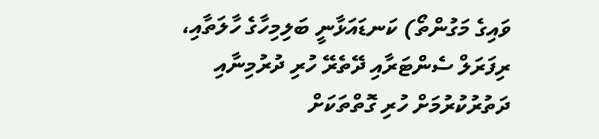ވައިގެ މަގުންތޯ) ކަނޑައަޅާނީ ބަލިމިހާގެ ހާލަތާއި، ރިފަރަލް ސެންޓަރާއި ދޭތެރޭ ހުރި ދުރުމިނާއި ދަތުރުކުރުމަށް ހުރި ގޮތްތަކަށް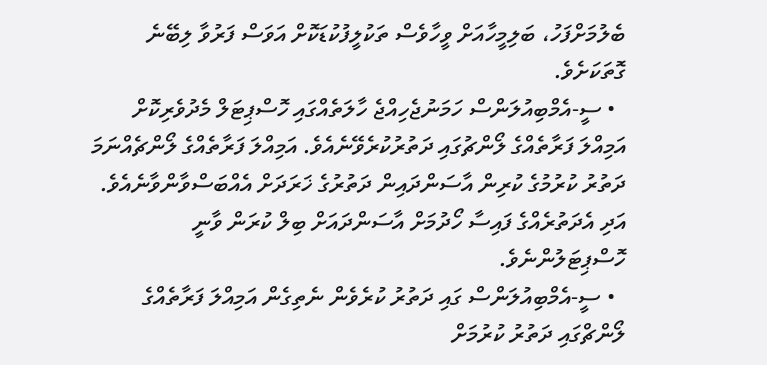ބެލުމަށްފަހު، ބަލިމީހާއަށް ވީހާވެސް ތަކުލީފުކުޑަކޮށް އަވަސް ފަރުވާ ލިބޭނެ ގޮތަކަށެވެ.
  • ސީ-އެމްބިއުލަންސް ހަމަނުޖެހިއްޖެ ހާލަތެއްގައި ހޮސްޕިޓަލް މެދުވެރިކޮށް އަމިއްލަ ފަރާތެއްގެ ލޯންޗުގައި ދަތުރުކުރެވޭނެއެވެ. އަމިއްލަ ފަރާތެއްގެ ލޯންޗެއްނަމަ ދަތުރު ކުރުމުގެ ކުރިން އާސަންދައިން ދަތުރުގެ ޚަރަދަށް އެއްބަސްވާންވާނެއެވެ. އަދި އެދަތުރެއްގެ ފައިސާ ހޯދުމަށް އާސަންދައަށް ބިލް ކުރަން ވާނީ ހޮސްޕިޓަލުންނެވެ.
  • ސީ-އެމްބިއުލަންސް ގައި ދަތުރު ކުރެވެން ނެތިގެން އަމިއްލަ ފަރާތެއްގެ ލޯންޗްގައި ދަތުރު ކުރުމަށް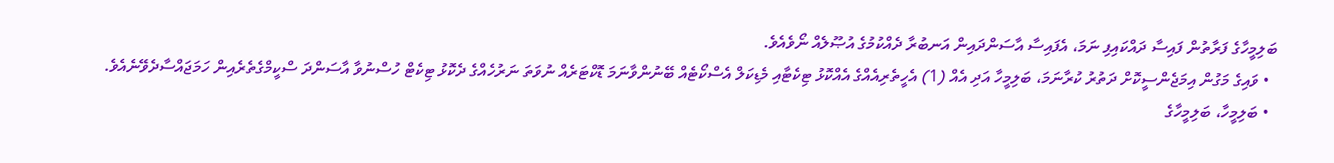ބަލިމީހާގެ ފަރާތުން ފައިސާ ދައްކައިފި ނަމަ، އެފައިސާ އާސަންދައިން އަނބުރާ ދެއްކުމުގެ އުޞޫލެއް ނޯވެއެވެ.
  • ވައިގެ މަގުން އިމަޖެންސީކޮށް ދަތުރު ކުރާނަމަ، ބަލިމީހާ އަދި އެއް (1) އެހީތެރިއެއްގެ އެއްކޮޅު ޓިކެޓާއި މެޑިކަލް އެސްކޯޓެއް ބޭނުންވާނަމަ ޑޮކްޓަރެއް ނުވަތަ ނަރުހެއްގެ ދެކޮޅު ޓިކެޓް ހުސްނުވާ އާސަންދަ ސްކީމްގެތެރެއިން ހަމަޖައްސާދެވޭނެއެވެ.
  • ބަލިމީހާ، ބަލިމީހާގެ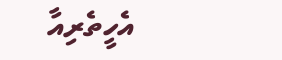އެހީތެރިއާ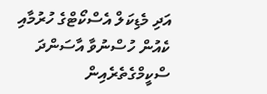އަދި މެޑިކަލް އެސްކޯޓްގެ ހުރުމާއި ކެއުން ހުސްނުވާ އާސަންދަ ސްކީމްގެތެރެއިން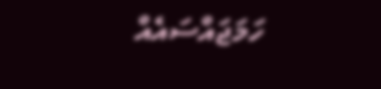ހަމަޖައްސައެއް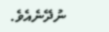ނުދޭނެއެވެ.